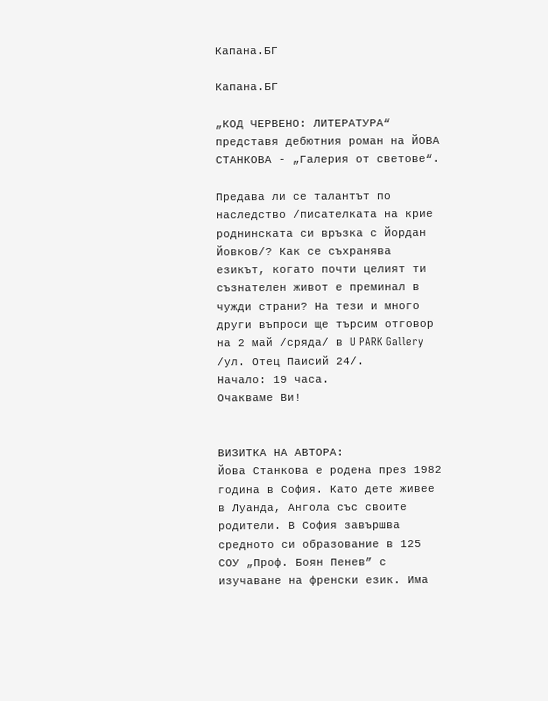Капана.БГ

Капана.БГ

„КОД ЧЕРВЕНО: ЛИТЕРАТУРА“ представя дебютния роман на ЙОВА СТАНКОВА - „Галерия от светове“.

Предава ли се талантът по наследство /писателката на крие роднинската си връзка с Йордан Йовков/? Как се съхранява езикът, когато почти целият ти съзнателен живот е преминал в чужди страни? На тези и много други въпроси ще търсим отговор на 2 май /сряда/ в U PARK Gallery /ул. Отец Паисий 24/.
Начало: 19 часа.
Очакваме Ви!


ВИЗИТКА НА АВТОРА:
Йова Станкова е родена през 1982 година в София. Като дете живее в Луанда, Ангола със своите родители. В София завършва средното си образование в 125 СОУ „Проф. Боян Пенев” с изучаване на френски език. Има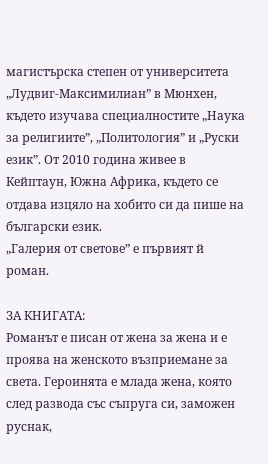магистърска степен от университета „Лудвиг-Максимилиан” в Мюнхен, където изучава специалностите „Наука за религиите”, „Политология” и „Руски език”. От 2010 година живее в Кейптаун, Южна Африка, където се отдава изцяло на хобито си да пише на български език.
„Галерия от светове” е първият й роман.

ЗА КНИГАТА:
Романът е писан от жена за жена и е проява на женското възприемане за света. Героинята е млада жена, която след развода със съпруга си, заможен руснак,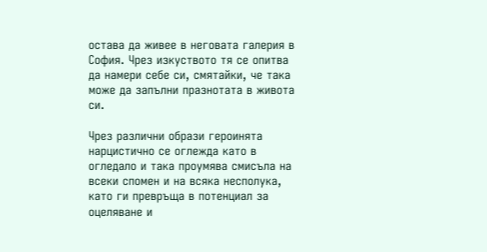остава да живее в неговата галерия в София. Чрез изкуството тя се опитва да намери себе си, смятайки, че така може да запълни празнотата в живота си.

Чрез различни образи героинята нарцистично се оглежда като в огледало и така проумява смисъла на всеки спомен и на всяка несполука, като ги превръща в потенциал за оцеляване и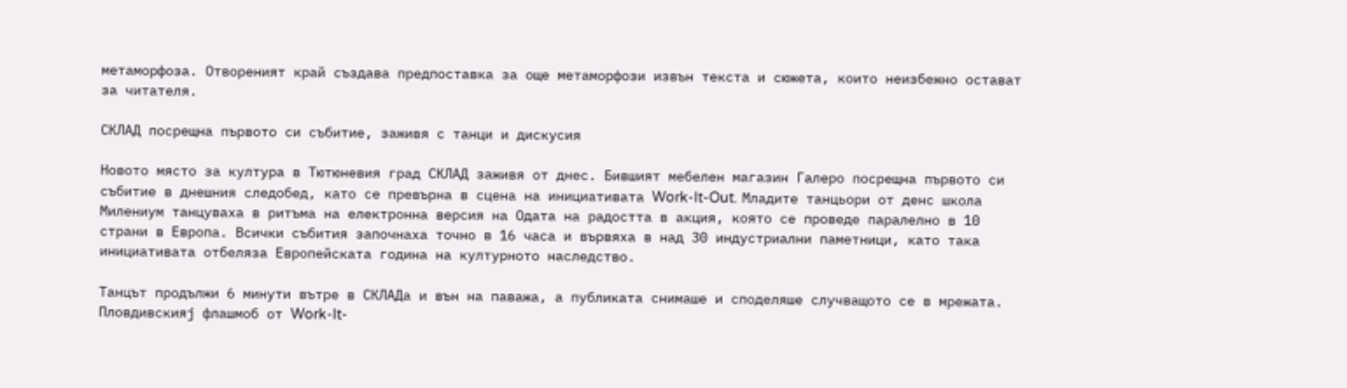метаморфоза. Отвореният край създава предпоставка за още метаморфози извън текста и сюжета, които неизбежно остават за читателя.

СКЛАД посрещна първото си събитие, заживя с танци и дискусия

Новото място за култура в Тютюневия град СКЛАД заживя от днес. Бившият мебелен магазин Галеро посрещна първото си събитие в днешния следобед, като се превърна в сцена на инициативата Work-It-Out. Младите танцьори от денс школа Милениум танцуваха в ритъма на електронна версия на Одата на радостта в акция, която се проведе паралелно в 10 страни в Европа. Всички събития започнаха точно в 16 часа и вървяха в над 30 индустриални паметници, като така инициативата отбеляза Европейската година на културното наследство.

Танцът продължи 6 минути вътре в СКЛАДа и вън на паважа, а публиката снимаше и споделяше случващото се в мрежата. Пловдивскияj флашмоб от Work-It-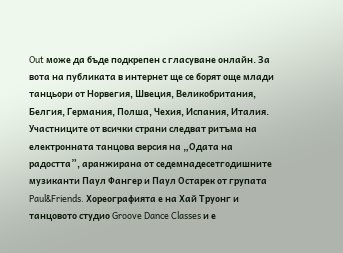Out може да бъде подкрепен с гласуване онлайн. За вота на публиката в интернет ще се борят още млади танцьори от Норвегия, Швеция, Великобритания, Белгия, Германия, Полша, Чехия, Испания, Италия. Участниците от всички страни следват ритъма на електронната танцова версия на „Одата на радостта”, аранжирана от седемнадесетгодишните музиканти Паул Фангер и Паул Остарек от групата Paul&Friends. Хореографията е на Хай Труонг и танцoвото студио Groove Dance Classes и е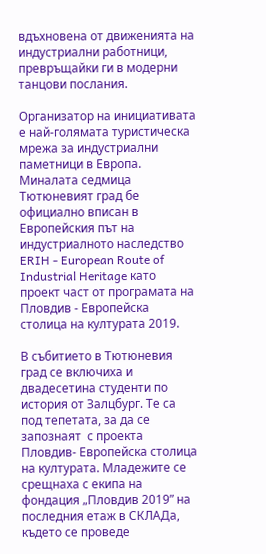вдъхновена от движенията на индустриални работници, превръщайки ги в модерни танцови послания.

Организатор на инициативата е най-голямата туристическа мрежа за индустриални паметници в Европа. Миналата седмица Тютюневият град бе официално вписан в Европейския път на индустриалното наследство ERIH - European Route of Industrial Heritage като проект част от програмата на Пловдив - Европейска столица на културата 2019.

В събитието в Тютюневия град се включиха и двадесетина студенти по история от Залцбург. Те са под тепетата, за да се запознаят  с проекта Пловдив- Европейска столица на културата. Младежите се срещнаха с екипа на фондация „Пловдив 2019” на последния етаж в СКЛАДа, където се проведе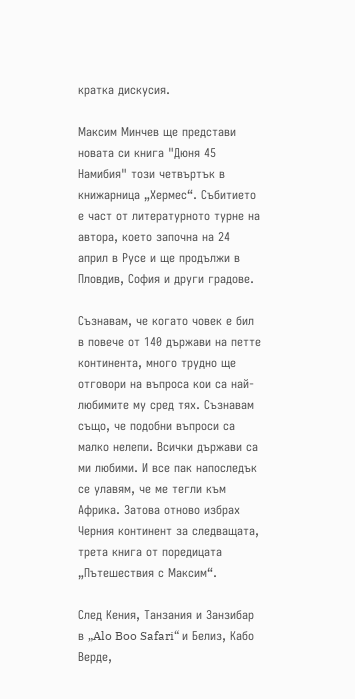кратка дискусия.

Максим Минчев ще представи новата си книга "Дюня 45 Намибия" този четвъртък в книжарница „Хермес“. Събитието е част от литературното турне на автора, което започна на 24 април в Русе и ще продължи в Пловдив, София и други градове.

Съзнавам, че когато човек е бил в повече от 140 държави на петте континента, много трудно ще отговори на въпроса кои са най-любимите му сред тях. Съзнавам също, че подобни въпроси са малко нелепи. Всички държави са ми любими. И все пак напоследък се улавям, че ме тегли към Африка. Затова отново избрах Черния континент за следващата, трета книга от поредицата „Пътешествия с Максим“.

След Кения, Танзания и Занзибар в „Alo Boo Safari“ и Белиз, Кабо Верде,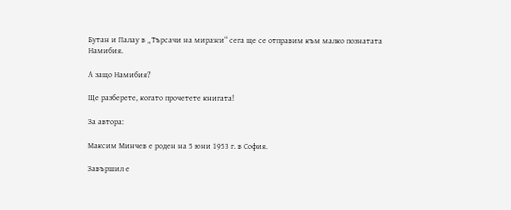Бутан и Палау в „Търсачи на миражи“ сега ще се отправим към малко познатата Намибия.

А защо Намибия?

Ще разберете, когато прочетете книгата!

За автора:

Максим Минчев е роден на 5 юни 1953 г. в София.

Завършил е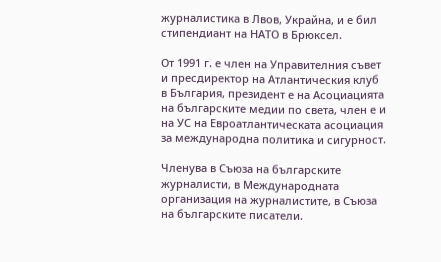журналистика в Лвов, Украйна, и е бил стипендиант на НАТО в Брюксел.

От 1991 г. е член на Управителния съвет и пресдиректор на Атлантическия клуб в България, президент е на Асоциацията на българските медии по света, член е и на УС на Евроатлантическата асоциация за международна политика и сигурност.

Членува в Съюза на българските журналисти, в Международната организация на журналистите, в Съюза на българските писатели.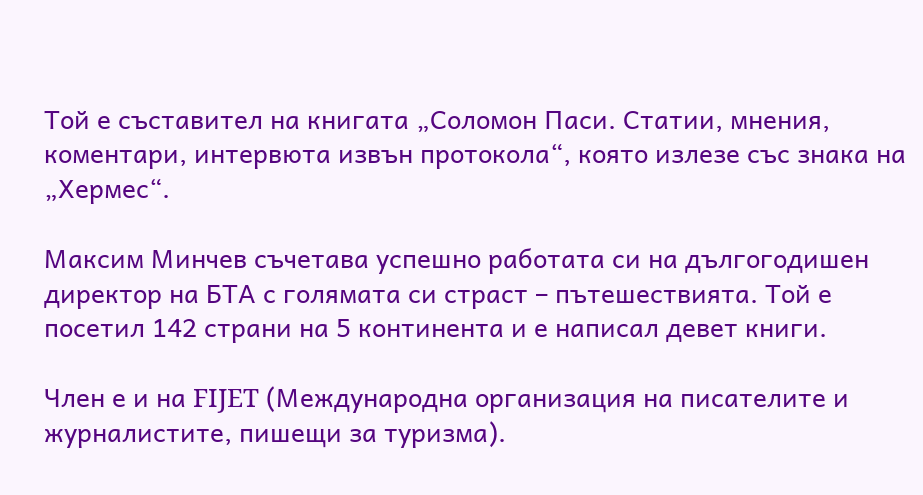Той е съставител на книгата „Соломон Паси. Статии, мнения, коментари, интервюта извън протокола“, която излезе със знака на „Хермес“.

Максим Минчев съчетава успешно работата си на дългогодишен директор на БТА с голямата си страст – пътешествията. Той е посетил 142 страни на 5 континента и е написал девет книги.

Член е и на FIJET (Международна организация на писателите и журналистите, пишещи за туризма).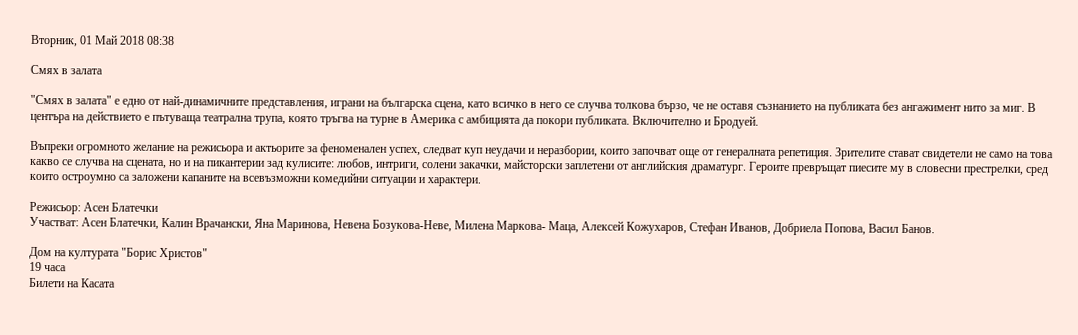Вторник, 01 Май 2018 08:38

Смях в залата

"Смях в залата" е едно от най-динамичните представления, играни на българска сцена, като всичко в него се случва толкова бързо, че не оставя съзнанието на публиката без ангажимент нито за миг. В центъра на действието е пътуваща театрална трупа, която тръгва на турне в Америка с амбицията да покори публиката. Включително и Бродуей.

Въпреки огромното желание на режисьора и актьорите за феноменален успех, следват куп неудачи и неразбории, които започват още от генералната репетиция. Зрителите стават свидетели не само на това какво се случва на сцената, но и на пикантерии зад кулисите: любов, интриги, солени закачки, майсторски заплетени от английския драматург. Героите превръщат пиесите му в словесни престрелки, сред които остроумно са заложени капаните на всевъзможни комедийни ситуации и характери.

Режисьор: Асен Блатечки
Участват: Асен Блатечки, Калин Врачански, Яна Маринова, Невена Бозукова-Неве, Милена Маркова- Маца, Алексей Кожухаров, Стефан Иванов, Добриела Попова, Васил Банов.

Дом на културата "Борис Христов"
19 часа
Билети на Касата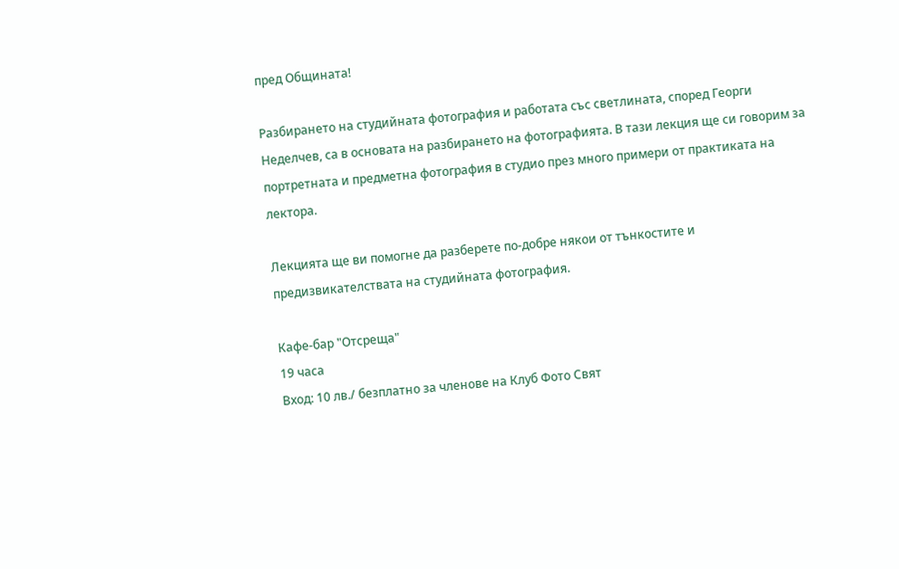пред Общината!

Разбирането на студийната фотография и работата със светлината, според Георги Неделчев, са в основата на разбирането на фотографията. В тази лекция ще си говорим за портретната и предметна фотография в студио през много примери от практиката на лектора.

Лекцията ще ви помогне да разберете по-добре някои от тънкостите и предизвикателствата на студийната фотография.

Кафе-бар "Отсреща"
19 часа
Вход: 10 лв./ безплатно за членове на Клуб Фото Свят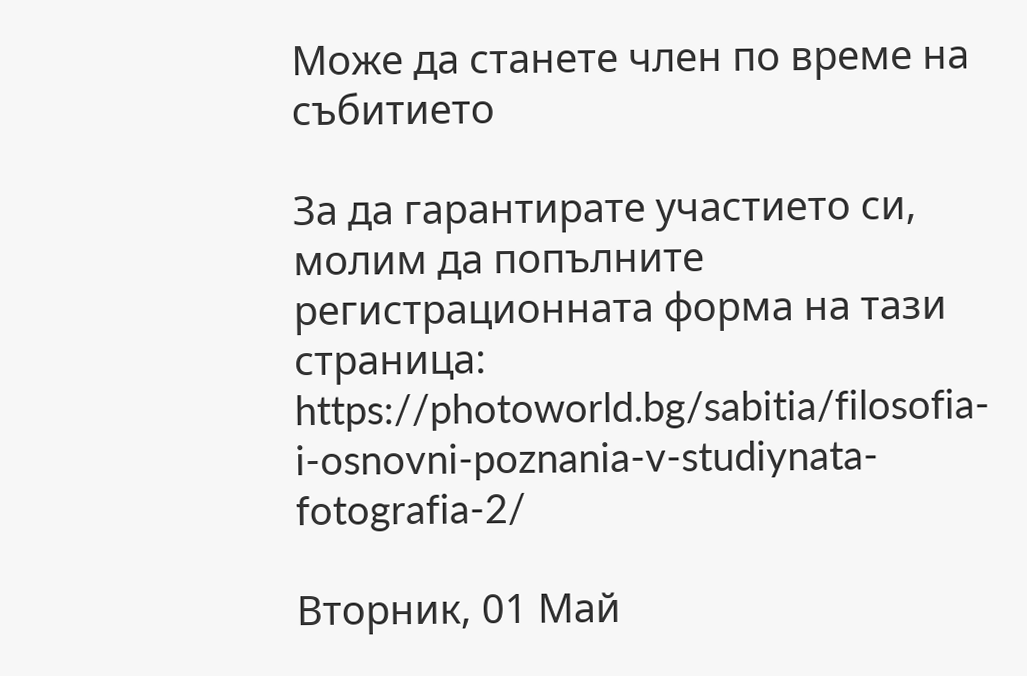Може да станете член по време на събитието

За да гарантирате участието си, молим да попълните регистрационната форма на тази страница: https://photoworld.bg/sabitia/filosofia-i-osnovni-poznania-v-studiynata-fotografia-2/

Вторник, 01 Май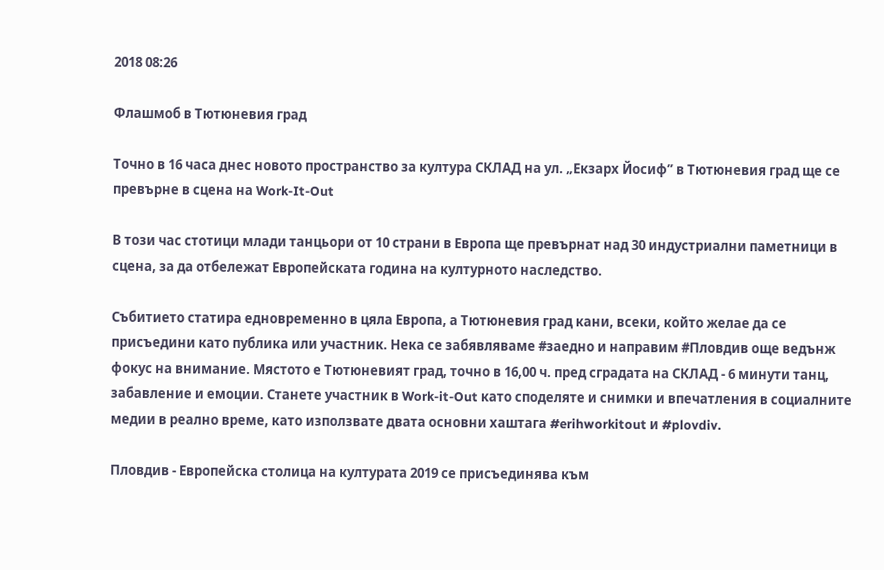2018 08:26

Флашмоб в Тютюневия град

Точно в 16 часа днес новото пространство за култура СКЛАД на ул. „Екзарх Йосиф” в Тютюневия град ще се превърне в сцена на Work-It-Out

В този час стотици млади танцьори от 10 страни в Европа ще превърнат над 30 индустриални паметници в сцена, за да отбележат Европейската година на културното наследство.

Събитието статира едновременно в цяла Европа, а Тютюневия град кани, всеки, който желае да се присъедини като публика или участник. Нека се забявляваме #заедно и направим #Пловдив още ведънж фокус на внимание. Мястото е Тютюневият град, точно в 16,00 ч. пред сградата на СКЛАД - 6 минути танц, забавление и емоции. Станете участник в Work-it-Out като споделяте и снимки и впечатления в социалните медии в реално време, като използвате двата основни хаштага #erihworkitout и #plovdiv.

Пловдив - Европейска столица на културата 2019 се присъединява към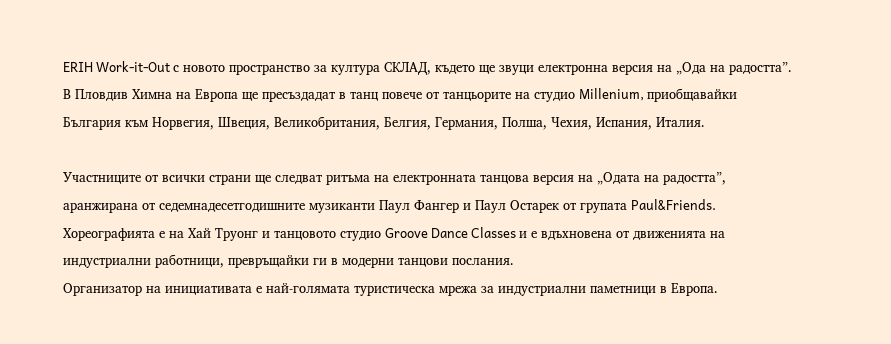ERIH Work-it-Out с новото пространство за култура СКЛАД, където ще звуци електронна версия на „Ода на радостта”. В Пловдив Химна на Европа ще пресъздадат в танц повече от танцьорите на студио Millenium, приобщавайки България към Норвегия, Швеция, Великобритания, Белгия, Германия, Полша, Чехия, Испания, Италия.

Участниците от всички страни ще следват ритъма на електронната танцова версия на „Одата на радостта”, аранжирана от седемнадесетгодишните музиканти Паул Фангер и Паул Остарек от групата Paul&Friends. Хореографията е на Хай Труонг и танцoвото студио Groove Dance Classes и е вдъхновена от движенията на индустриални работници, превръщайки ги в модерни танцови послания.
Организатор на инициативата е най-голямата туристическа мрежа за индустриални паметници в Европа.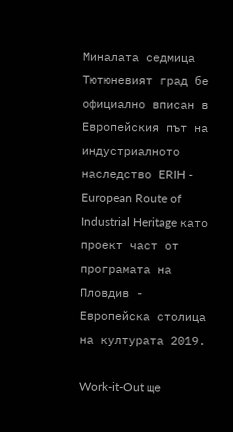Миналата седмица Тютюневият град бе официално вписан в Европейския път на индустриалното наследство ERIH - European Route of Industrial Heritage като проект част от програмата на Пловдив - Европейска столица на културата 2019.

Work-it-Out ще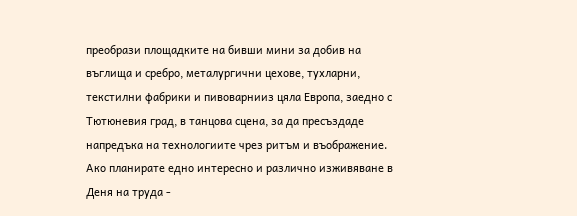преобрази площадките на бивши мини за добив на въглища и сребро, металургични цехове, тухларни, текстилни фабрики и пивоварнииз цяла Европа, заедно с Тютюневия град, в танцова сцена, за да пресъздаде напредъка на технологиите чрез ритъм и въображение.
Ако планирате едно интересно и различно изживяване в Деня на труда -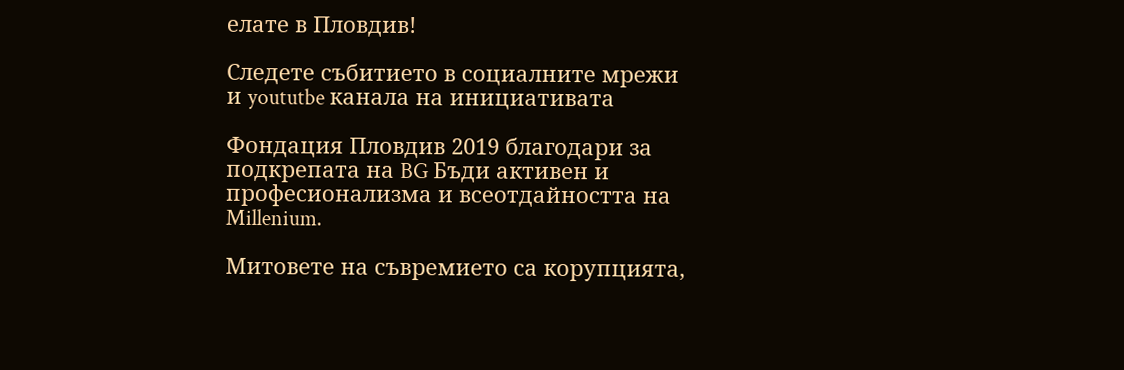елате в Пловдив!

Следете събитието в социалните мрежи  и yoututbe канала на инициативата

Фондация Пловдив 2019 благодари за подкрепата на BG Бъди активен и професионализма и всеотдайността на Millenium.

Митовете на съвремието са корупцията,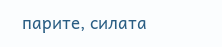парите, силата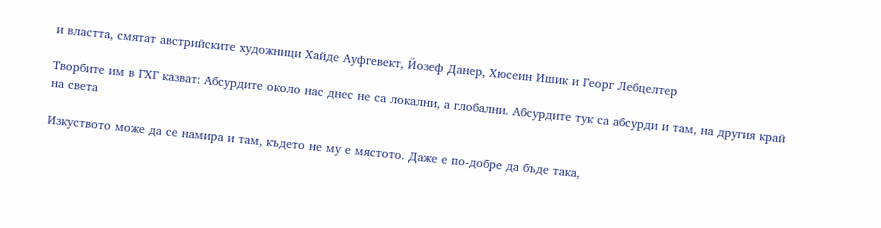и властта, смятат австрийските художници Хайде Ауфгевект, Йозеф Данер, Хюсеин Ишик и Георг Лебцелтер

Творбите им в ГХГ казват: Абсурдите около нас днес не са локални, а глобални. Абсурдите тук са абсурди и там, на другия край на света

Изкуството може да се намира и там, където не му е мястото. Даже е по-добре да бъде така,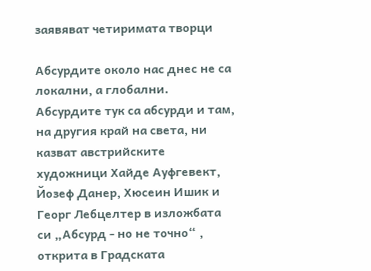заявяват четиримата творци

Абсурдите около нас днес не са локални, а глобални. Абсурдите тук са абсурди и там, на другия край на света, ни казват австрийските художници Хайде Ауфгевект, Йозеф Данер, Хюсеин Ишик и Георг Лебцелтер в изложбата си „Абсурд - но не точно“ , открита в Градската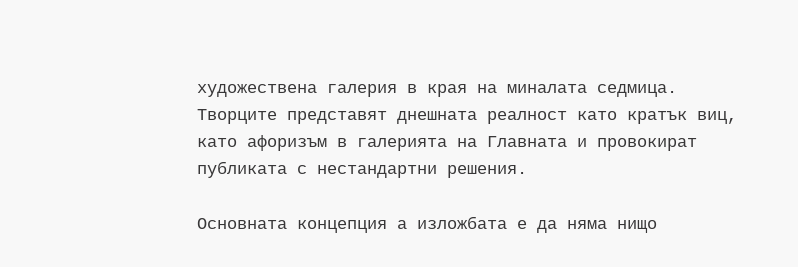художествена галерия в края на миналата седмица. Творците представят днешната реалност като кратък виц, като афоризъм в галерията на Главната и провокират публиката с нестандартни решения.

Основната концепция а изложбата е да няма нищо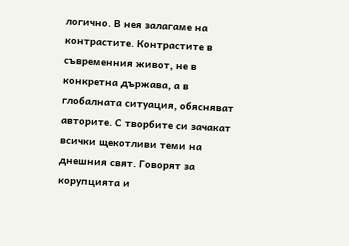логично. В нея залагаме на контрастите. Контрастите в съвременния живот, не в конкретна държава, а в глобалната ситуация, обясняват авторите. С творбите си зачакат всички щекотливи теми на днешния свят. Говорят за корупцията и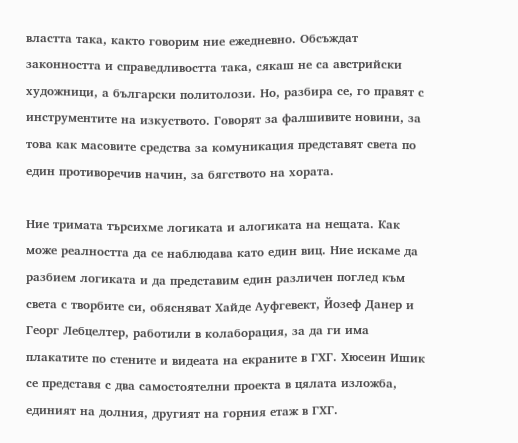властта така, както говорим ние ежедневно. Обсъждат законността и справедливостта така, сякаш не са австрийски художници, а български политолози. Но, разбира се, го правят с инструментите на изкуството. Говорят за фалшивите новини, за това как масовите средства за комуникация представят света по един противоречив начин, за бягството на хората.

Ние тримата търсихме логиката и алогиката на нещата. Как може реалността да се наблюдава като един виц. Ние искаме да разбием логиката и да представим един различен поглед към света с творбите си, обясняват Хайде Ауфгевект, Йозеф Данер и Георг Лебцелтер, работили в колаборация, за да ги има плакатите по стените и видеата на екраните в ГХГ. Хюсеин Ишик се представя с два самостоятелни проекта в цялата изложба, единият на долния, другият на горния етаж в ГХГ.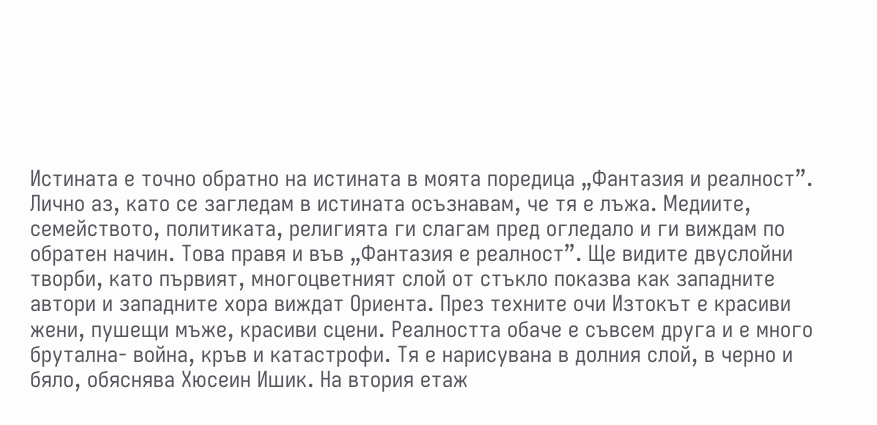Истината е точно обратно на истината в моята поредица „Фантазия и реалност”. Лично аз, като се загледам в истината осъзнавам, че тя е лъжа. Медиите, семейството, политиката, религията ги слагам пред огледало и ги виждам по обратен начин. Това правя и във „Фантазия е реалност”. Ще видите двуслойни творби, като първият, многоцветният слой от стъкло показва как западните автори и западните хора виждат Ориента. През техните очи Изтокът е красиви жени, пушещи мъже, красиви сцени. Реалността обаче е съвсем друга и е много брутална- война, кръв и катастрофи. Тя е нарисувана в долния слой, в черно и бяло, обяснява Хюсеин Ишик. На втория етаж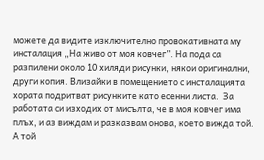можете да видите изключително провокативната му инсталация „На живо от моя ковчег”. На пода са разпилени около 10 хиляди рисунки, някои оригинални, други копия. Влизайки в помещението с инсталацията хората подритват рисунките като есенни листа.  За работата си изходих от мисълта, че в моя ковчег има плъх, и аз виждам и разказвам онова, което вижда той. А той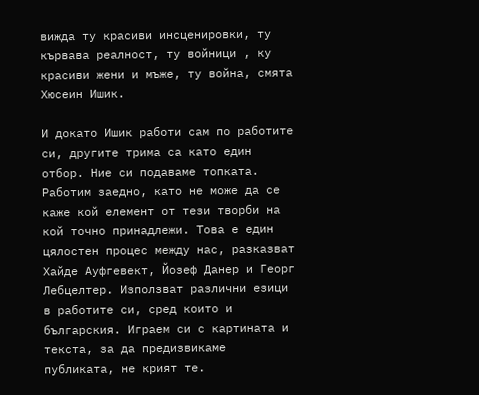вижда ту красиви инсценировки, ту кървава реалност, ту войници , ку красиви жени и мъже, ту война, смята Хюсеин Ишик.

И докато Ишик работи сам по работите си, другите трима са като един отбор. Ние си подаваме топката. Работим заедно, като не може да се каже кой елемент от тези творби на кой точно принадлежи. Това е един цялостен процес между нас, разказват Хайде Ауфгевект, Йозеф Данер и Георг Лебцелтер. Използват различни езици в работите си, сред които и българския. Играем си с картината и текста, за да предизвикаме публиката, не крият те.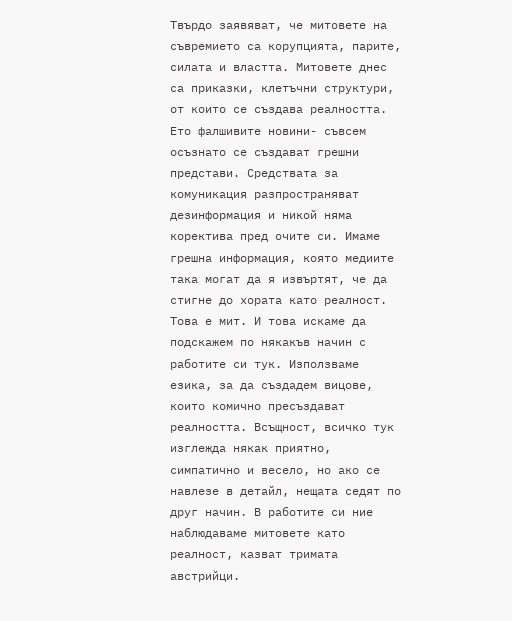Твърдо заявяват, че митовете на съвремието са корупцията, парите, силата и властта. Митовете днес са приказки, клетъчни структури, от които се създава реалността. Ето фалшивите новини- съвсем осъзнато се създават грешни представи. Средствата за комуникация разпространяват дезинформация и никой няма коректива пред очите си. Имаме грешна информация, която медиите така могат да я извъртят, че да стигне до хората като реалност. Това е мит. И това искаме да подскажем по някакъв начин с работите си тук. Използваме езика, за да създадем вицове, които комично пресъздават реалността. Всъщност, всичко тук изглежда някак приятно, симпатично и весело, но ако се навлезе в детайл, нещата седят по друг начин. В работите си ние наблюдаваме митовете като реалност, казват тримата австрийци.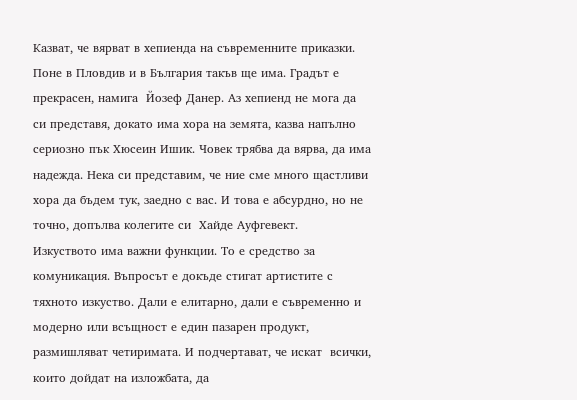Казват, че вярват в хепиенда на съвременните приказки. Поне в Пловдив и в България такъв ще има. Градът е прекрасен, намига  Йозеф Данер. Аз хепиенд не мога да си представя, докато има хора на земята, казва напълно сериозно пък Хюсеин Ишик. Човек трябва да вярва, да има надежда. Нека си представим, че ние сме много щастливи хора да бъдем тук, заедно с вас. И това е абсурдно, но не точно, допълва колегите си  Хайде Ауфгевект.
Изкуството има важни функции. То е средство за комуникация. Въпросът е докъде стигат артистите с тяхното изкуство. Дали е елитарно, дали е съвременно и модерно или всъщност е един пазарен продукт, размишляват четиримата. И подчертават, че искат  всички, които дойдат на изложбата, да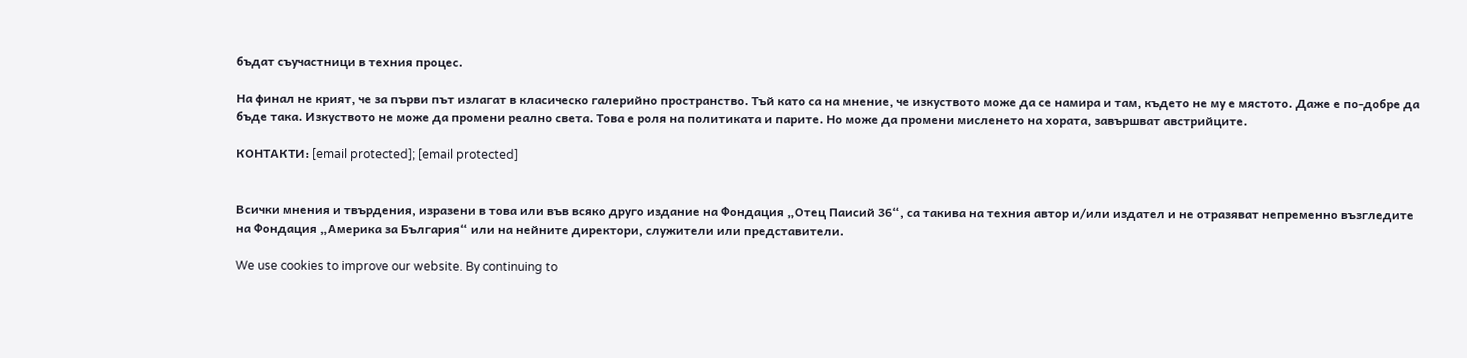бъдат съучастници в техния процес.

На финал не крият, че за първи път излагат в класическо галерийно пространство. Тъй като са на мнение, че изкуството може да се намира и там, където не му е мястото. Даже е по-добре да бъде така. Изкуството не може да промени реално света. Това е роля на политиката и парите. Но може да промени мисленето на хората, завършват австрийците.

КОНТАКТИ: [email protected]; [email protected]


Всички мнения и твърдения, изразени в това или във всяко друго издание на Фондация „Отец Паисий 36“, са такива на техния автор и/или издател и не отразяват непременно възгледите на Фондация „Америка за България“ или на нейните директори, служители или представители.

We use cookies to improve our website. By continuing to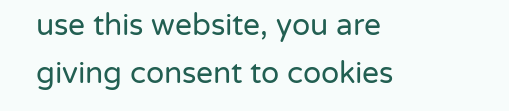use this website, you are giving consent to cookies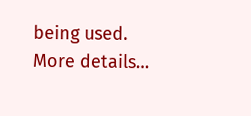being used. More details…